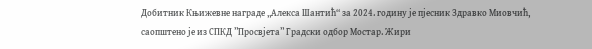Добитник Књижевне награде „Алекса Шантић“ за 2024. годину је пјесник Здравко Миовчић, саопштено је из СПКД ”Просвјета” Градски одбор Мостар. Жири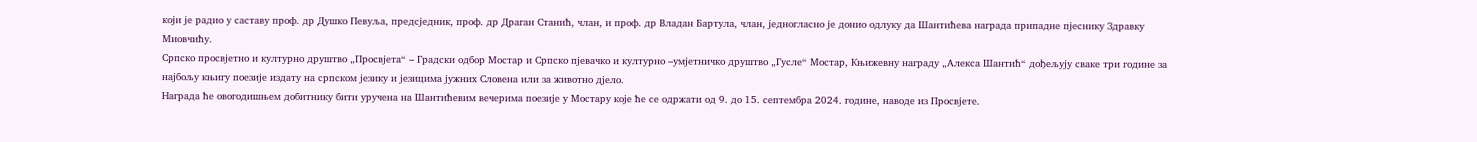који је радио у саставу проф. др Душко Певуља, предсједник, проф. др Драган Станић, члан, и проф. др Владан Бартула, члан, једногласно је донио одлуку да Шантићева награда припадне пјеснику Здравку Миовчићу.
Српско просвјетно и културно друштво „Просвјета“ – Градски одбор Мостар и Српско пјевачко и културно –умјетничко друштво „Гусле“ Мостар, Књижевну награду „Алекса Шантић“ дођељују сваке три године за најбољу књигу поезије издату на српском језику и језицима јужних Словена или за животно дјело.
Награда ће овогодишњем добитнику бити уручена на Шантићевим вечерима поезије у Мостару које ће се одржати од 9. до 15. септембра 2024. године, наводе из Просвјете.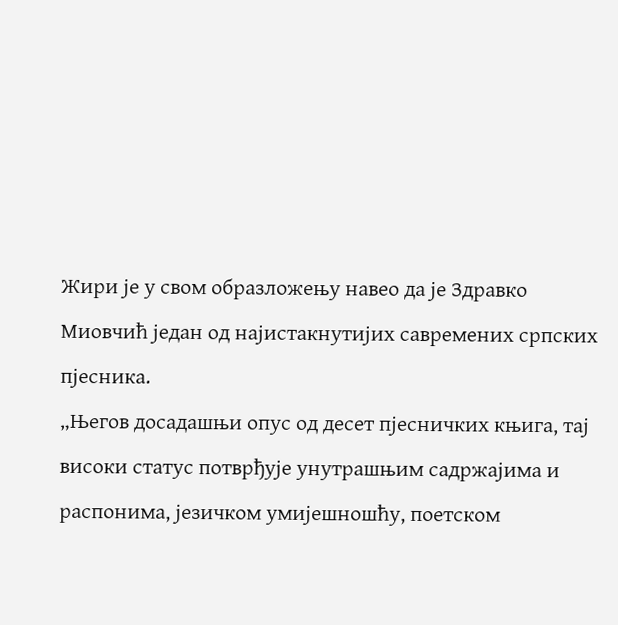Жири је у свом образложењу навео да је Здравко Миовчић један од најистакнутијих савремених српских пјесника.
„Његов досадашњи опус од десет пјесничких књига, тај високи статус потврђује унутрашњим садржајима и распонима, језичком умијешношћу, поетском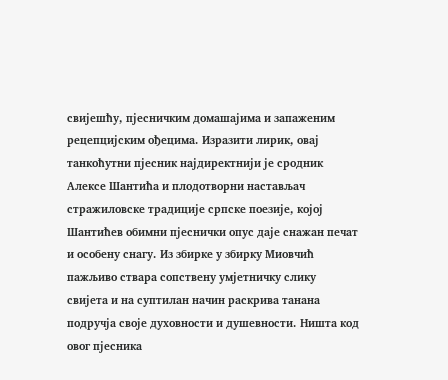свијешћу, пјесничким домашајима и запаженим рецепцијским ођецима. Изразити лирик, овај танкоћутни пјесник најдиректнији је сродник Алексе Шантића и плодотворни настављач стражиловске традиције српске поезије, којој Шантићев обимни пјеснички опус даје снажан печат и особену снагу. Из збирке у збирку Миовчић пажљиво ствара сопствену умјетничку слику свијета и на суптилан начин раскрива танана подручја своје духовности и душевности. Ништа код овог пјесника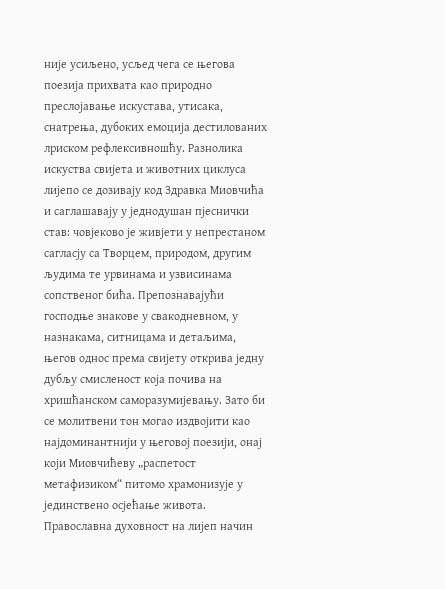није усиљено, усљед чега се његова поезија прихвата као природно преслојавање искустава, утисака, снатрења, дубоких емоција дестилованих лриском рефлексивношћу. Разнолика искуства свијета и животних циклуса лијепо се дозивају код Здравка Миовчића и саглашавају у једнодушан пјеснички став: човјеково је живјети у непрестаном сагласју са Творцем, природом, другим људима те урвинама и узвисинама сопственог бића. Препознавајући господње знакове у свакодневном, у назнакама, ситницама и детаљима, његов однос према свијету открива једну дубљу смисленост која почива на хришћанском саморазумијевању. Зато би се молитвени тон могао издвојити као најдоминантнији у његовој поезији, онај који Миовчићеву „распетост метафизиком“ питомо храмонизује у јединствено осјећање живота. Православна духовност на лијеп начин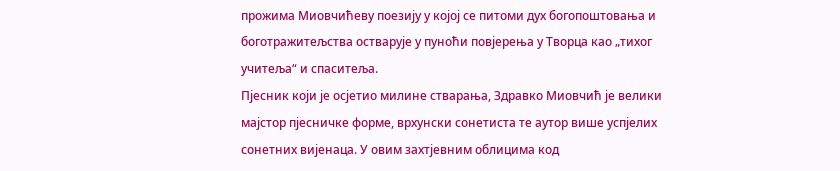прожима Миовчићеву поезију у којој се питоми дух богопоштовања и боготражитељства остварује у пуноћи повјерења у Творца као „тихог учитеља“ и спаситеља.
Пјесник који је осјетио милине стварања, Здравко Миовчић је велики мајстор пјесничке форме, врхунски сонетиста те аутор више успјелих сонетних вијенаца. У овим захтјевним облицима код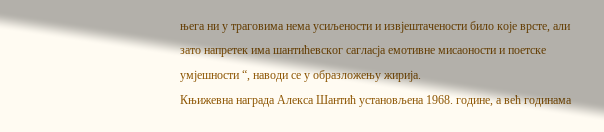њега ни у траговима нема усиљености и извјештачености било које врсте, али зато напретек има шантићевског сагласја емотивне мисаоности и поетске умјешности “, наводи се у образложењу жирија.
Књижевна награда Алекса Шантић установљена 1968. године, а већ годинама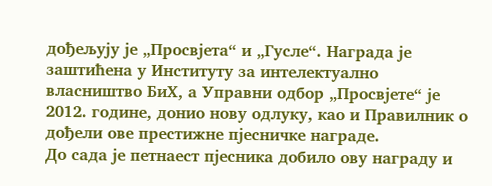дођељују је „Просвјета“ и „Гусле“. Награда је заштићена у Институту за интелектуално власништво БиХ, а Управни одбор „Просвјете“ је 2012. године, донио нову одлуку, као и Правилник о дођели ове престижне пјесничке награде.
До сада је петнаест пјесника добило ову награду и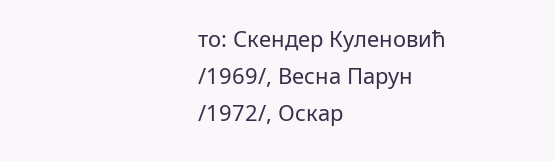то: Скендер Куленовић /1969/, Весна Парун /1972/, Оскар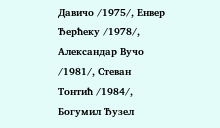Давичо /1975/, Енвер Ђерћеку /1978/, Александар Вучо /1981/, Стеван Тонтић /1984/, Богумил Ђузел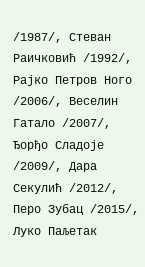/1987/, Стеван Раичковић /1992/, Рајко Петров Ного /2006/, Веселин Гатало /2007/, Ђорђо Сладоје /2009/, Дара Секулић /2012/, Перо Зубац /2015/, Луко Паљетак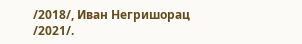/2018/, Иван Негришорац /2021/.